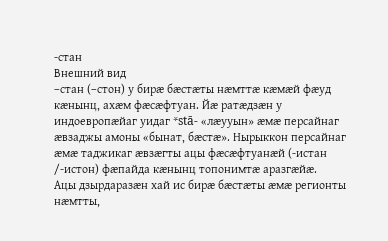-стан
Внешний вид
–стан (–стон) у бирæ бæстæты нæмттæ кæмæй фæуд кæнынц, ахæм фæсæфтуан. Йæ ратæдзæн у индоевропæйаг уидаг *stā- «лæууын» æмæ персайнаг æвзаджы амоны «бынат, бæстæ». Нырыккон персайнаг æмæ таджикаг æвзæгты ацы фæсæфтуанæй (-истан /-истон) фæпайда кæнынц топонимтæ аразгæйæ.
Ацы дзырдаразæн хай ис бирæ бæстæты æмæ регионты нæмтты,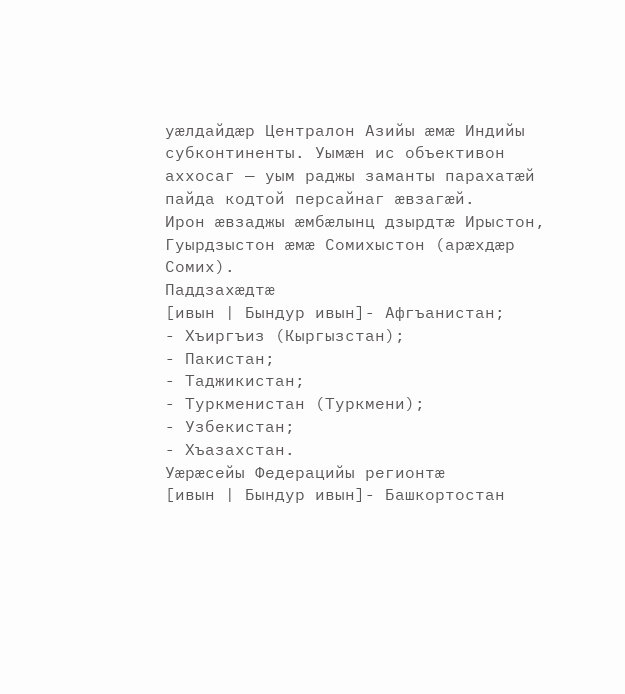уæлдайдæр Централон Азийы æмæ Индийы субконтиненты. Уымæн ис объективон аххосаг — уым раджы заманты парахатæй пайда кодтой персайнаг æвзагæй.
Ирон æвзаджы æмбæлынц дзырдтæ Ирыстон, Гуырдзыстон æмæ Сомихыстон (арæхдæр Сомих).
Паддзахæдтæ
[ивын | Бындур ивын]- Афгъанистан;
- Хъиргъиз (Кыргызстан);
- Пакистан;
- Таджикистан;
- Туркменистан (Туркмени);
- Узбекистан;
- Хъазахстан.
Уæрæсейы Федерацийы регионтæ
[ивын | Бындур ивын]- Башкортостан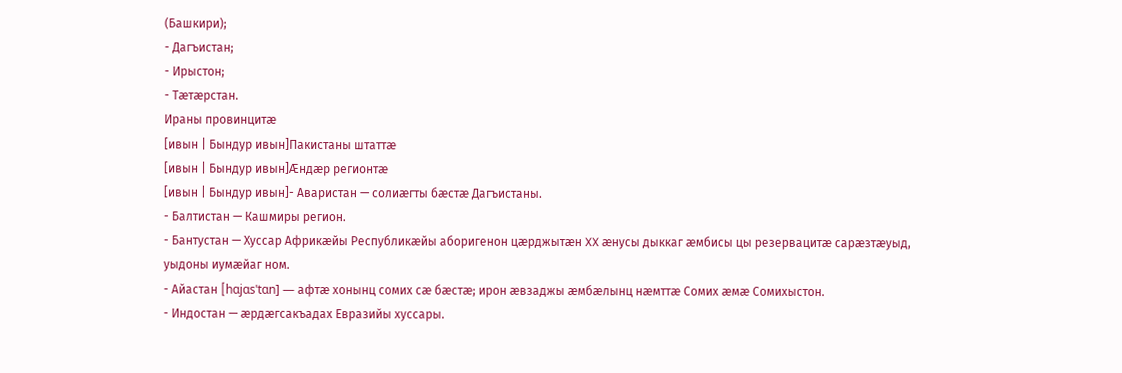(Башкири);
- Дагъистан;
- Ирыстон;
- Тæтæрстан.
Ираны провинцитæ
[ивын | Бындур ивын]Пакистаны штаттæ
[ивын | Бындур ивын]Æндæр регионтæ
[ивын | Бындур ивын]- Аваристан — солиæгты бæстæ Дагъистаны.
- Балтистан — Кашмиры регион.
- Бантустан — Хуссар Африкæйы Республикæйы аборигенон цæрджытæн XX æнусы дыккаг æмбисы цы резервацитæ сарæзтæуыд, уыдоны иумæйаг ном.
- Айастан [hɑjɑsˈtɑn] — афтæ хонынц сомих сæ бæстæ; ирон æвзаджы æмбæлынц нæмттæ Сомих æмæ Сомихыстон.
- Индостан — æрдæгсакъадах Евразийы хуссары.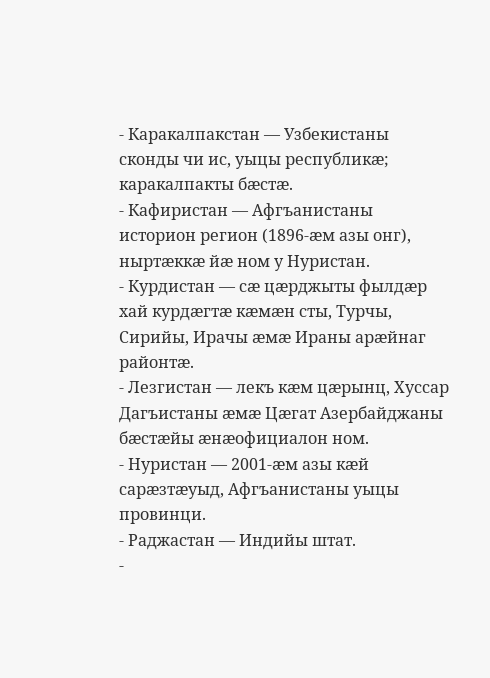- Каракалпакстан — Узбекистаны сконды чи ис, уыцы республикæ; каракалпакты бæстæ.
- Кафиристан — Афгъанистаны историон регион (1896-æм азы онг), ныртæккæ йæ ном у Нуристан.
- Курдистан — сæ цæрджыты фылдæр хай курдæгтæ кæмæн сты, Турчы, Сирийы, Ирачы æмæ Ираны арæйнаг районтæ.
- Лезгистан — лекъ кæм цæрынц, Хуссар Дагъистаны æмæ Цæгат Азербайджаны бæстæйы æнæофициалон ном.
- Нуристан — 2001-æм азы кæй сарæзтæуыд, Афгъанистаны уыцы провинци.
- Раджастан — Индийы штат.
-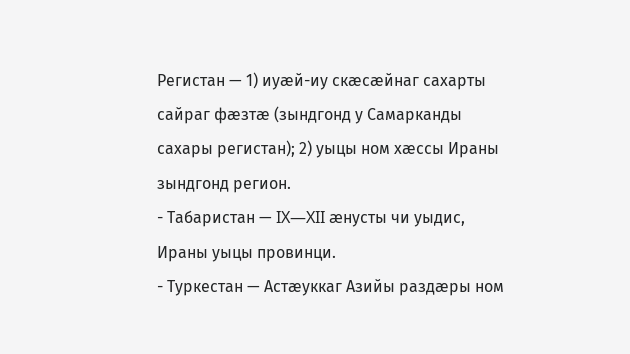Регистан — 1) иуæй-иу скæсæйнаг сахарты сайраг фæзтæ (зындгонд у Самарканды сахары регистан); 2) уыцы ном хæссы Ираны зындгонд регион.
- Табаристан — IX—XII æнусты чи уыдис, Ираны уыцы провинци.
- Туркестан — Астæуккаг Азийы раздæры ном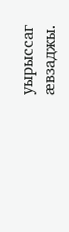уырыссаг æвзаджы.